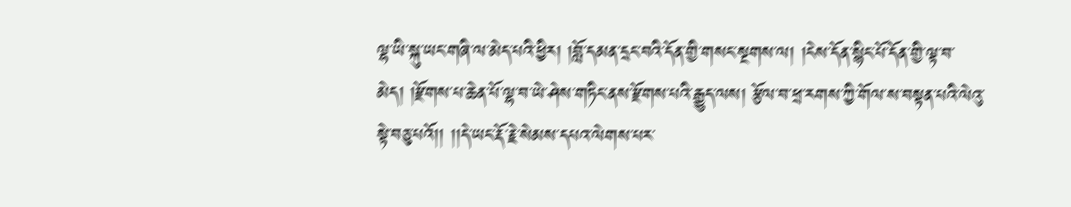ལྷ་ཡི་སྐུ་ཡང་གཞི་ལ་མེད་པའི་ཕྱིར། །བློ་དམན་དྲང་བའི་དོན་གྱི་གསང་སྔགས་ལ། །ངེས་དོན་སྙིང་པོ་དོན་གྱི་ལྟ་བ་མེད། །རྫོགས་པ་ཆེན་པོ་ལྷ་བ་ཡེ་ཤེས་གཏིང་ནས་རྫོགས་པའི་རྒྱུད་ལས། རྩོལ་བ་ཕྲ་རགས་ཀྱི་གོལ་ས་བསྟན་པའི་ལེའུ་སྟེ་བཅུ་པའོ།། །།དེ་ཡང་རྡོ་རྗེ་སེམས་དཔའ་ལེགས་པར་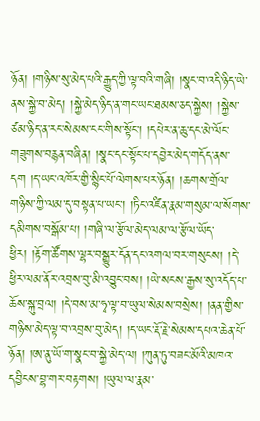ཉོན། །གཉིས་སུ་མེད་པའི་རྒྱུད་ཀྱི་ལྟ་བའི་གཞི། །སྣང་བ་འདི་ཉིད་ཡེ་ནས་སྐྱེ་བ་མེད། །སྐྱེ་མེད་ཉིད་ན་གང་ཡང་ཐམས་ཅད་སྐྱེས། །སྐྱེས་ཙམ་ཉིད་ན་རང་སེམས་ངང་གིས་སྟོང་། །དཔེར་ན་ཆུ་དང་མེ་ལོང་གཟུགས་བརྙན་བཞིན། །སྣང་དང་སྟོང་པ་དབྱེར་མེད་གདོད་ནས་དག །ད་ཡང་འཁོར་གྱི་སྙིང་པོ་ལེགས་པར་ཉོན། །ཆགས་གྲོལ་གཉིས་ཀྱི་ལམ་དུ་བསྟན་པ་ཡང་། །ཏིང་འཛིན་རྣམ་གསུམ་ལ་སོགས་དམིགས་བསྒོམ་པ། །གཞི་ལ་རྩོལ་མེད་ལམ་ལ་རྩོལ་ཡོད་ཕྱིར། །རྟོག་ཚོགས་ལྷར་བསྒྱུར་དོན་དང་འགལ་བར་གསུངས། །དེ་ཕྱིར་ལམ་ནོར་འབྲས་བུ་མི་འབྱུང་བས། །ཡེ་སངས་རྒྱས་སུ་འདོད་པ་ཆོས་སྐུ་བྲལ། །དེ་བས་མ་ཧྭ་ལྟ་བ་ཡུལ་སེམས་བསྲེས། །ནན་གྱིས་གཉིས་མེད་ལྟ་བ་འབྲས་བུ་མེད། །ད་ཡང་རྡོ་རྗེ་སེམས་དཔའ་ཆེན་པོ་ཉོན། །ཨ་ནུ་ཡོ་ག་སྣང་བ་སྐྱེ་མེད་ལ། །ཀུན་ཏུ་བཟང་མོའི་མཁའ་དབྱིངས་བྷ་གར་བརྟགས། །ཡུལ་ལ་རྣམ་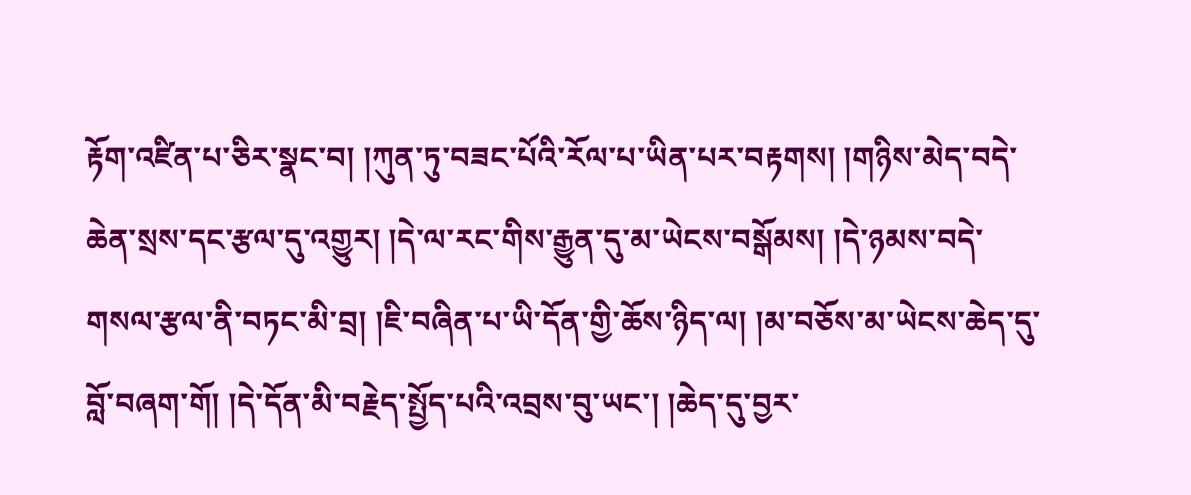རྟོག་འཛིན་པ་ཅིར་སྣང་བ། །ཀུན་ཏུ་བཟང་པོའི་རོལ་པ་ཡིན་པར་བརྟགས། །གཉིས་མེད་བདེ་ཆེན་སྲས་དང་རྩལ་དུ་འགྱུར། །དེ་ལ་རང་གིས་རྒྱུན་དུ་མ་ཡེངས་བསྒོམས། །དེ་ཉམས་བདེ་གསལ་རྩལ་ནི་བཏང་མི་བྲ། །ཇི་བཞིན་པ་ཡི་དོན་གྱི་ཆོས་ཉིད་ལ། །མ་བཅོས་མ་ཡེངས་ཆེད་དུ་བློ་བཞག་གོ། །དེ་དོན་མི་བརྗེད་སྤྱོད་པའི་འབྲས་བུ་ཡང་། །ཆེད་དུ་བྱར་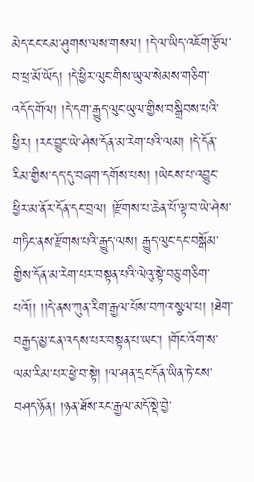མེད་ངང་ངམ་ཤུགས་ལས་གསལ། །དེ་ལ་ཡིད་འཇོག་རྩོལ་བ་ཕྲ་མོ་ཡོད། །དེ་ཕྱིར་ལུང་གིས་ཡུལ་སེམས་གཅིག་འདོད་གོལ། །དེ་དག་རྒྱུད་ལུང་ཡུལ་གྱིས་བསྒྲིབས་པའི་ཕྱིར། །རང་བྱུང་ཡེ་ཤེས་དོན་མ་རེག་པའི་ལམ། །དེ་དོན་རིམ་གྱིས་དད་དུ་བཞག་དགོས་པས། །ཡེངས་པ་འབྱུང་ཕྱིར་མ་ནོར་དོན་དང་བྲལ། །རྫོགས་པ་ཆེན་པོ་ལྟ་བ་ཡེ་ཤེས་གཏིང་ནས་རྫོགས་པའི་རྒྱུད་ལས། རྒྱུད་ལུང་དང་བསྒོམ་གྱིས་དོན་མ་རེག་པར་བསྟན་པའི་ལེའུ་སྟེ་བཅུ་གཅིག་པའོ།། །།དེ་ནས་ཀུན་རིག་རྒྱལ་པོས་བཀའ་སྩལ་པ། །ཐེག་བརྒྱད་མྱ་ངན་འདས་པར་བསྟན་པ་ཡང་། །གོང་འོག་ས་ལམ་རིམ་པར་ཕྱེ་བ་སྟེ། །ལ་ཤན་དྲང་དོན་ཡིན་ཏེ་ངས་བཤད་ཉོན། །ཉན་ཐོས་རང་རྒྱལ་མདོ་སྡེ་བྱེ་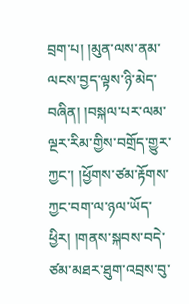བྲག་པ། །མུན་ལས་ནམ་ལངས་བྱད་ལྟས་ཉི་མེད་བཞིན། །བསྐལ་པར་ལམ་ལྔར་རིམ་གྱིས་བགྲོད་གྱུར་ཀྱང་། །ཕྱོགས་ཙམ་རྟོགས་ཀྱང་བག་ལ་ཉལ་ཡོད་ཕྱིར། །གནས་སྐབས་བདེ་ཙམ་མཐར་ཐུག་འབྲས་བུ་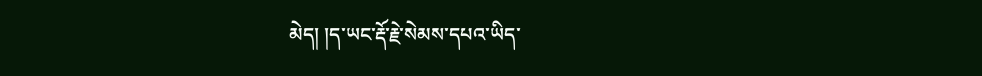མེད། །ད་ཡང་རྡོ་རྗེ་སེམས་དཔའ་ཡིད་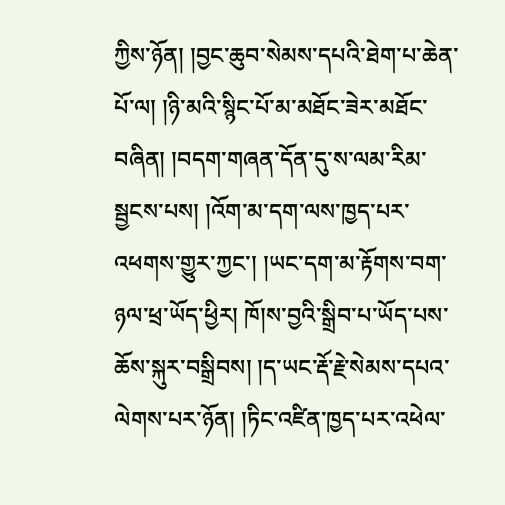ཀྱིས་ཉོན། །བྱང་ཆུབ་སེམས་དཔའི་ཐེག་པ་ཆེན་པོ་ལ། །ཉི་མའི་སྙིང་པོ་མ་མཐོང་ཟེར་མཐོང་བཞིན། །བདག་གཞན་དོན་དུ་ས་ལམ་རིམ་སྦྱངས་པས། །འོག་མ་དག་ལས་ཁྱད་པར་འཕགས་གྱུར་ཀྱང་། །ཡང་དག་མ་རྟོགས་བག་ཉལ་ཕྲ་ཡོད་ཕྱིར། ཁོ།ས་བྱའི་སྒྲིབ་པ་ཡོད་པས་ཆོས་སྐུར་བསྒྲིབས། །ད་ཡང་རྡོ་རྗེ་སེམས་དཔའ་ལེགས་པར་ཉོན། །ཏིང་འཛིན་ཁྱད་པར་འཕེལ་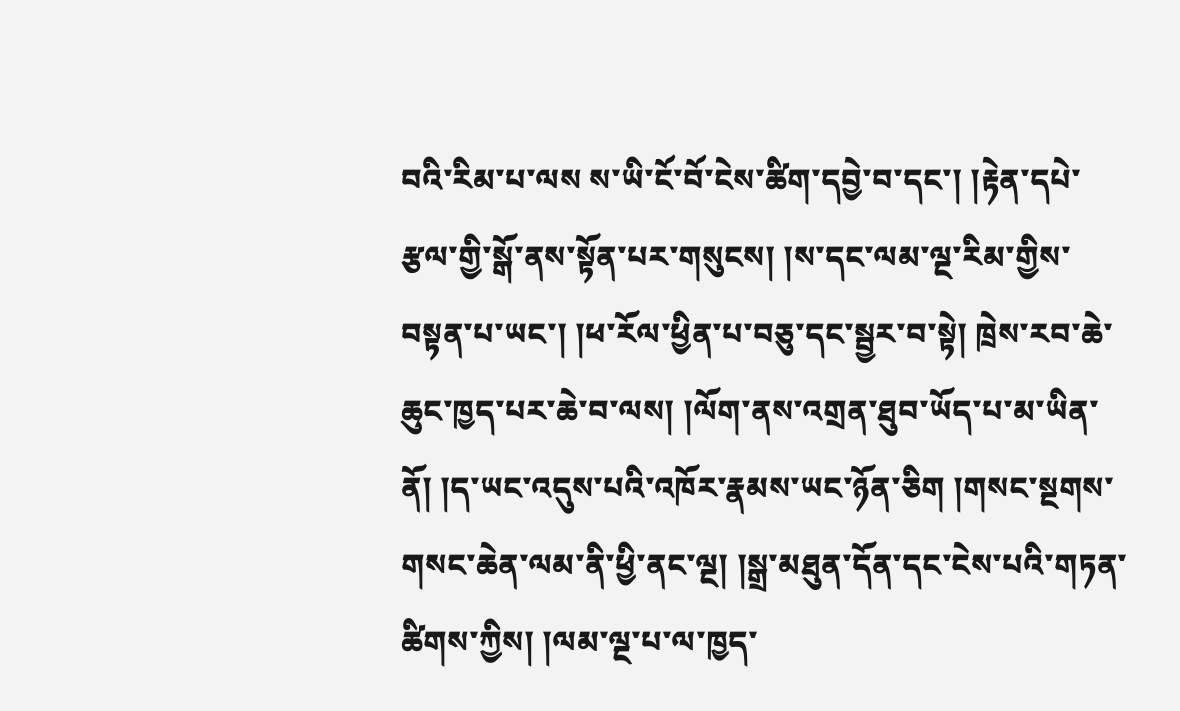བའི་རིམ་པ་ལས ས་ཡི་ངོ་བོ་ངེས་ཚིག་དབྱེ་བ་དང་། །རྟེན་དཔེ་རྩལ་གྱི་སྒོ་ནས་སྟོན་པར་གསུངས། །ས་དང་ལམ་ལྔ་རིམ་གྱིས་བསྟན་པ་ཡང་། །ཕ་རོལ་ཕྱིན་པ་བཅུ་དང་སྦྱར་བ་སྟེ། ཁྲེས་རབ་ཆེ་ཆུང་ཁྱད་པར་ཆེ་བ་ལས། །ལོག་ནས་འགྲན་ཐུབ་ཡོད་པ་མ་ཡིན་ནོ། །ད་ཡང་འདུས་པའི་འཁོར་རྣམས་ཡང་ཉོན་ཅིག །གསང་སྔགས་གསང་ཆེན་ལམ་ནི་ཕྱི་ནང་ལྔ། །སྒྲ་མཐུན་དོན་དང་ངེས་པའི་གཏན་ཚིགས་ཀྱིས། །ལམ་ལྔ་པ་ལ་ཁྱད་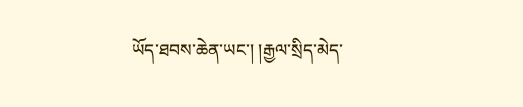ཡོད་ཐབས་ཆེན་ཡང་། །རྒྱལ་སྲིད་མེད་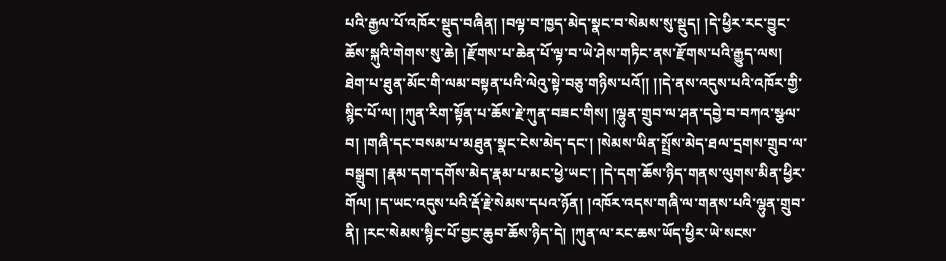པའི་རྒྱལ་པོ་འཁོར་སྡུད་བཞིན། །བལྟ་བ་ཁྱད་མེད་སྣང་བ་སེམས་སུ་སྡུད། །དེ་ཕྱིར་རང་བྱུང་ཆོས་སྐུའི་གེགས་སུ་ཆེ། །རྫོགས་པ་ཆེན་པོ་ལྟ་བ་ཡེ་ཤེས་གཏིང་ནས་རྫོགས་པའི་རྒྱུད་ལས། ཐེག་པ་ཐུན་མོང་གི་ལམ་བསྟན་པའི་ལེའུ་སྟེ་བཅུ་གཉིས་པའོ།། །།དེ་ནས་འདུས་པའི་འཁོར་གྱི་སྙིང་པོ་ལ། །ཀུན་རིག་སྟོན་པ་ཆོས་རྗེ་ཀུན་བཟང་གིས། །ལྷུན་གྲུབ་ལ་ཤན་དབྱེ་བ་བཀའ་སྩལ་བ། །གཞི་དང་བསམ་པ་མཐུན་སྣང་ངེས་མེད་དང་། །སེམས་ཡིན་སྤྲོས་མེད་ཐལ་དྲགས་གྲུབ་ལ་བསྒྲུབ། །རྣམ་དག་དགོས་མེད་རྣམ་པ་མང་ཕྱེ་ཡང་། །དེ་དག་ཆོས་ཉིད་གནས་ལུགས་མིན་ཕྱིར་གོལ། །ད་ཡང་འདུས་པའི་རྡོ་རྗེ་སེམས་དཔའ་ཉོན། །འཁོར་འདས་གཞི་ལ་གནས་པའི་ལྷུན་གྲུབ་ནི། །རང་སེམས་སྙིང་པོ་བྱང་ཆུབ་ཆོས་ཉིད་དེ། །ཀུན་ལ་རང་ཆས་ཡོད་ཕྱིར་ཡེ་སངས་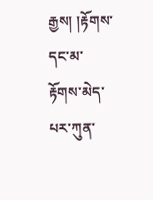རྒྱས། །རྟོགས་དང་མ་རྟོགས་མེད་པར་ཀུན་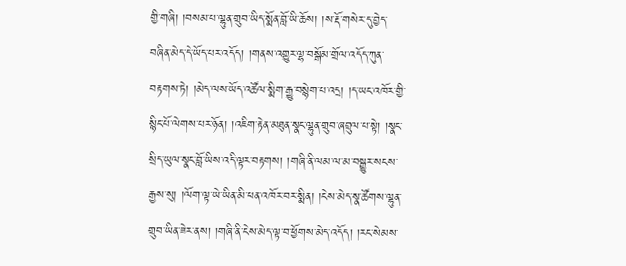གྱི་གཞི། །བསམ་པ་ལྷུན་གྲུབ་ཡིད་སྨོན་བློ་ཡི་ཆོས། །ས་རྡོ་གསེར་དུ་བྱེད་བཞིན་མེད་དེ་ཡོད་པར་འདོད། །གནས་འགྱུར་ལྷ་བསྒོམ་གྲོལ་འདོད་ཀུན་བརྟགས་ཏེ། །མེད་ལས་ཡོད་འཚོལ་སྨིག་རྒྱུ་བསྙེག་པ་འདྲ། །ད་ཡང་འཁོར་གྱི་སྙིང་པོ་ལེགས་པར་ཉོན། །འཇིག་རྟེན་མཐུན་སྣང་ལྷུན་གྲུབ་ཞབྲུལ་པ་སྟེ། །སྣང་སྲིད་ཡུལ་སྣང་བློ་ཡིས་འདི་ལྟར་བརྟགས། །གཞི་ནི་ལམ་ལ་མ་བསྒྱུར་སངས་རྒྱས་སུ། །ལོག་ལྟ་ཡེ་ཡིན་མི་ཕན་འཁོར་བར་སྨིན། །ངེས་མེད་སྣ་ཚོགས་ལྷུན་གྲུབ་ཡིན་ཟེར་ནས། །གཞི་ནི་ངེས་མེད་ལྟ་བ་ཕྱོགས་མེད་འདོད། །རང་སེམས་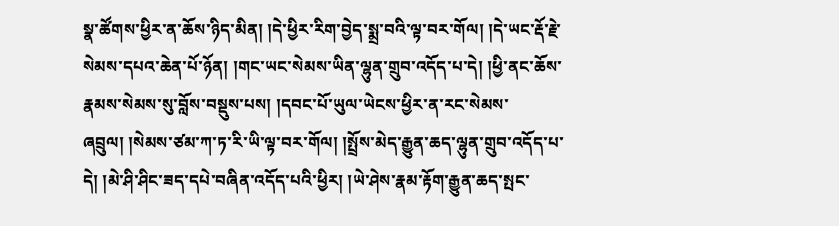སྣ་ཚོགས་ཕྱིར་ན་ཆོས་ཉིད་མིན། །དེ་ཕྱིར་རིག་བྱེད་སྨྲ་བའི་ལྟ་བར་གོལ། །དེ་ཡང་རྡོ་རྗེ་སེམས་དཔའ་ཆེན་པོ་ཉོན། །གང་ཡང་སེམས་ཡིན་ལྷུན་གྲུབ་འདོད་པ་དེ། །ཕྱི་ནང་ཆོས་རྣམས་སེམས་སུ་བློས་བསྡུས་པས། །དབང་པོ་ཡུལ་ཡེངས་ཕྱིར་ན་རང་སེམས་ཞབྲུལ། །སེམས་ཙམ་ཀ་ཏ་རི་ཡི་ལྟ་བར་གོལ། །སྤྲོས་མེད་རྒྱུན་ཆད་ལྷུན་གྲུབ་འདོད་པ་དེ། །མེ་ཤི་ཤིང་ཟད་དཔེ་བཞིན་འདོད་པའི་ཕྱིར། །ཡེ་ཤེས་རྣམ་རྟོག་རྒྱུན་ཆད་སྤང་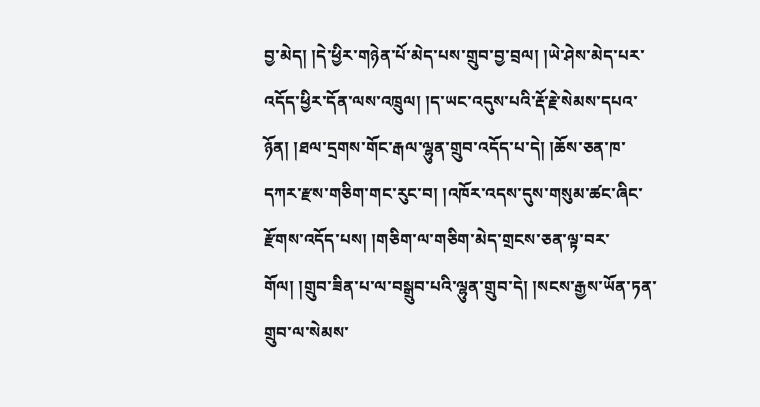བྱ་མེད། །དེ་ཕྱིར་གཉེན་པོ་མེད་པས་གྲུབ་བྱ་བྲལ། །ཡེ་ཤེས་མེད་པར་འདོད་ཕྱིར་དོན་ལས་འཁྲུལ། །ད་ཡང་འདུས་པའི་རྡོ་རྗེ་སེམས་དཔའ་ཉོན། །ཐལ་དྲགས་གོང་རྒལ་ལྷུན་གྲུབ་འདོད་པ་དེ། །ཆོས་ཅན་ཁ་དཀར་རྫས་གཅིག་གང་རུང་བ། །འཁོར་འདས་དུས་གསུམ་ཚང་ཞིང་རྫོགས་འདོད་པས། །གཅིག་ལ་གཅིག་མེད་གྲངས་ཅན་ལྟ་བར་གོལ། །གྲུབ་ཟིན་པ་ལ་བསྒྲུབ་པའི་ལྷུན་གྲུབ་དེ། །སངས་རྒྱས་ཡོན་ཏན་གྲུབ་ལ་སེམས་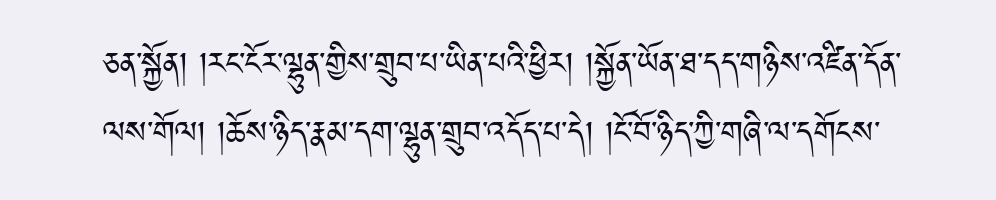ཅན་སྐྱོན། །རང་ངོར་ལྷུན་གྱིས་གྲུབ་པ་ཡིན་པའི་ཕྱིར། །སྐྱོན་ཡོན་ཐ་དད་གཉིས་འཛིན་དོན་ལས་གོལ། །ཆོས་ཉིད་རྣམ་དག་ལྷུན་གྲུབ་འདོད་པ་དེ། །ངོ་བོ་ཉིད་ཀྱི་གཞི་ལ་དགོངས་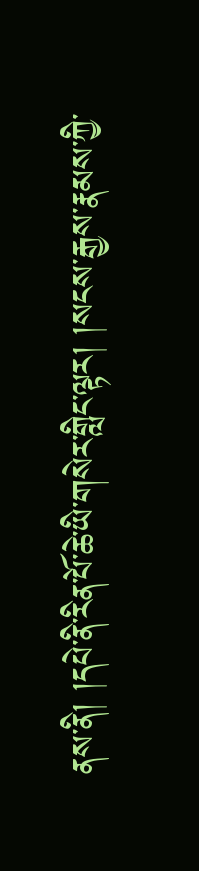ནས་ནི། །དཔེ་ནི་རིན་པོ་ཆེ་ཡི་གསེར་གླིང་ལྟར། །སངས་རྒྱས་རྣམས་ཀྱི་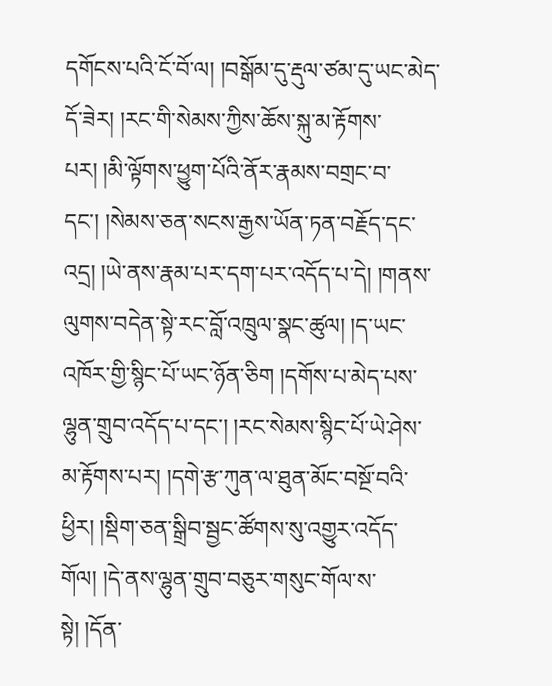དགོངས་པའི་ངོ་བོ་ལ། །བསྒོམ་དུ་རྡུལ་ཙམ་དུ་ཡང་མེད་དོ་ཟེར། །རང་གི་སེམས་ཀྱིས་ཆོས་སྐུ་མ་རྟོགས་པར། །མི་ལྟོགས་ཕྱུག་པོའི་ནོར་རྣམས་བགྲང་བ་དང་། །སེམས་ཅན་སངས་རྒྱས་ཡོན་ཏན་བརྗོད་དང་འདྲ། །ཡེ་ནས་རྣམ་པར་དག་པར་འདོད་པ་དེ། །གནས་ལུགས་བདེན་སྟེ་རང་བློ་འཁྲུལ་སྣང་ཚུལ། །ད་ཡང་འཁོར་གྱི་སྙིང་པོ་ཡང་ཉོན་ཅིག །དགོས་པ་མེད་པས་ལྷུན་གྲུབ་འདོད་པ་དང་། །རང་སེམས་སྙིང་པོ་ཡེ་ཤེས་མ་རྟོགས་པར། །དགེ་རྩ་ཀུན་ལ་ཐུན་མོང་བསྔོ་བའི་ཕྱིར། །སྡིག་ཅན་སྒྲིབ་སྦྱང་ཚོགས་སུ་འགྱུར་འདོད་གོལ། །དེ་ནས་ལྷུན་གྲུབ་བཅུར་གསུང་གོལ་ས་སྟེ། །དོན་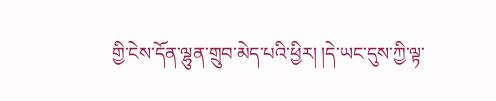གྱི་ངེས་དོན་ལྷུན་གྲུབ་མེད་པའི་ཕྱིར། །དེ་ཡང་དུས་ཀྱི་ལྟ་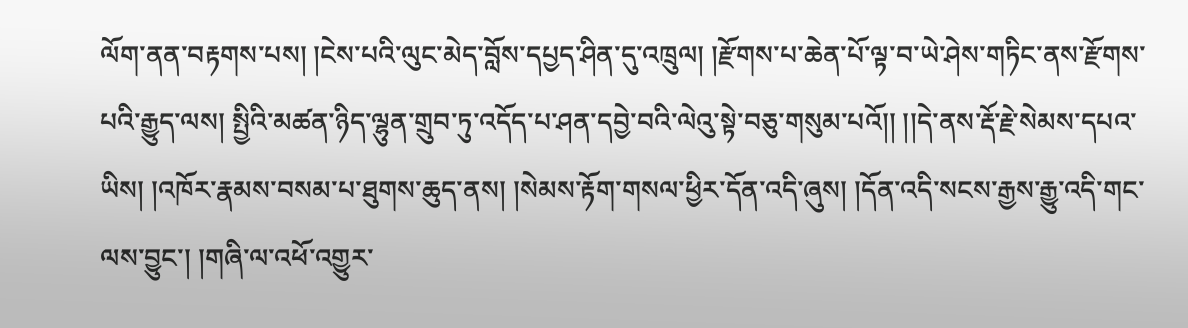ལོག་ནན་བརྟགས་པས། །ངེས་པའི་ལུང་མེད་བློས་དཔྱད་ཤིན་དུ་འཁྲུལ། །རྫོགས་པ་ཆེན་པོ་ལྟ་བ་ཡེ་ཤེས་གཏིང་ནས་རྫོགས་པའི་རྒྱུད་ལས། སྤྱིའི་མཚན་ཉིད་ལྷུན་གྲུབ་ཏུ་འདོད་པ་ཤན་དབྱེ་བའི་ལེའུ་སྟེ་བཅུ་གསུམ་པའོ།། །།དེ་ནས་རྡོ་རྗེ་སེམས་དཔའ་ཡིས། །འཁོར་རྣམས་བསམ་པ་ཐུགས་ཆུད་ནས། །སེམས་རྟོག་གསལ་ཕྱིར་དོན་འདི་ཞུས། །དོན་འདི་སངས་རྒྱས་རྒྱུ་འདི་གང་ལས་བྱུང་། །གཞི་ལ་འཕོ་འགྱུར་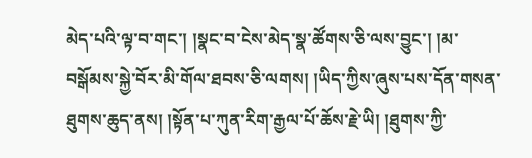མེད་པའི་ལྟ་བ་གང་། །སྣང་བ་ངེས་མེད་སྣ་ཚོགས་ཅི་ལས་བྱུང་། །མ་བསྒོམས་སྐྱེ་བོར་མི་གོལ་ཐབས་ཅི་ལགས། །ཡིད་ཀྱིས་ཞུས་པས་དོན་གསན་ཐུགས་ཆུད་ནས། །སྟོན་པ་ཀུན་རིག་རྒྱལ་པོ་ཆོས་རྗེ་ཡི། །ཐུགས་ཀྱི་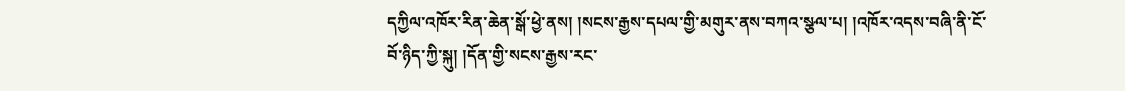དཀྱིལ་འཁོར་རིན་ཆེན་སྒོ་ཕྱེ་ནས། །སངས་རྒྱས་དཔལ་གྱི་མགུར་ནས་བཀའ་སྩལ་པ། །འཁོར་འདས་བཞི་ནི་ངོ་བོ་ཉིད་ཀྱི་སྐུ། །དོན་གྱི་སངས་རྒྱས་རང་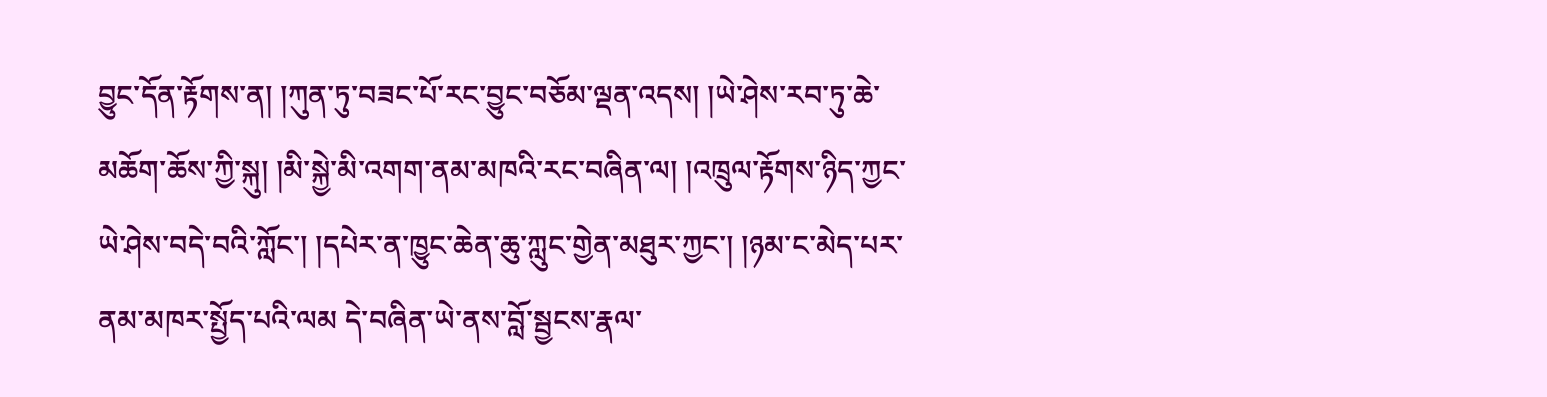བྱུང་དོན་རྟོགས་ན། །ཀུན་ཏུ་བཟང་པོ་རང་བྱུང་བཅོམ་ལྡན་འདས། །ཡེ་ཤེས་རབ་ཏུ་ཆེ་མཆོག་ཆོས་ཀྱི་སྐུ། །མི་སྐྱེ་མི་འགག་ནམ་མཁའི་རང་བཞིན་ལ། །འཁྲུལ་རྟོགས་ཉིད་ཀྱང་ཡེ་ཤེས་བདེ་བའི་ཀློང་། །དཔེར་ན་ཁྱུང་ཆེན་ཆུ་ཀླུང་གྱེན་མཐུར་ཀྱང་། །ཉམ་ང་མེད་པར་ནམ་མཁར་སྤྱོད་པའི་ལམ དེ་བཞིན་ཡེ་ནས་བློ་སྦྱངས་རྣལ་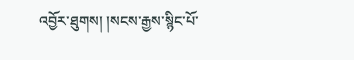འབྱོར་ཐུགས། །སངས་རྒྱས་སྙིང་པོ་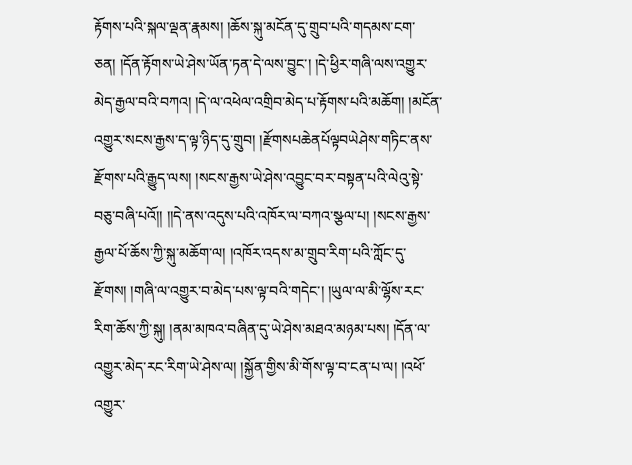རྟོགས་པའི་སྐལ་ལྡན་རྣམས། །ཆོས་སྐུ་མངོན་དུ་གྲུབ་པའི་གདམས་ངག་ཅན། །དོན་རྟོགས་ཡེ་ཤེས་ཡོན་ཏན་དེ་ལས་བྱུང་། །དེ་ཕྱིར་གཞི་ལས་འགྱུར་མེད་རྒྱལ་བའི་བཀའ། །དེ་ལ་འཕེལ་འགྲིབ་མེད་པ་རྟོགས་པའི་མཆོག། །མངོན་འགྱུར་སངས་རྒྱས་ད་ལྟ་ཉིད་དུ་གྲུབ། །རྫོགསཔཆེནཔོལྟབཡེཤེས་གཏིང་ནས་རྫོགས་པའི་རྒྱུད་ལས། །སངས་རྒྱས་ཡེ་ཤེས་འབྱུང་བར་བསྟན་པའི་ལེའུ་སྟེ་བཅུ་བཞི་པའོ།། །།དེ་ནས་འདུས་པའི་འཁོར་ལ་བཀའ་སྩལ་པ། །སངས་རྒྱས་རྒྱལ་པོ་ཆོས་ཀྱི་སྐུ་མཆོག་ལ། །འཁོར་འདས་མ་གྲུབ་རིག་པའི་ཀློང་དུ་རྫོགས། །གཞི་ལ་འགྱུར་བ་མེད་པས་ལྟ་བའི་གདེང་། །ཡུལ་ལ་མི་ལྷོས་རང་རིག་ཆོས་ཀྱི་སྐུ། །ནམ་མཁའ་བཞིན་དུ་ཡེ་ཤེས་མཐའ་མཉམ་པས། །དོན་ལ་འགྱུར་མེད་རང་རིག་ཡེ་ཤེས་ལ། །སྐྱོན་གྱིས་མི་གོས་ལྟ་བ་ངན་པ་ལ། །འཕོ་འགྱུར་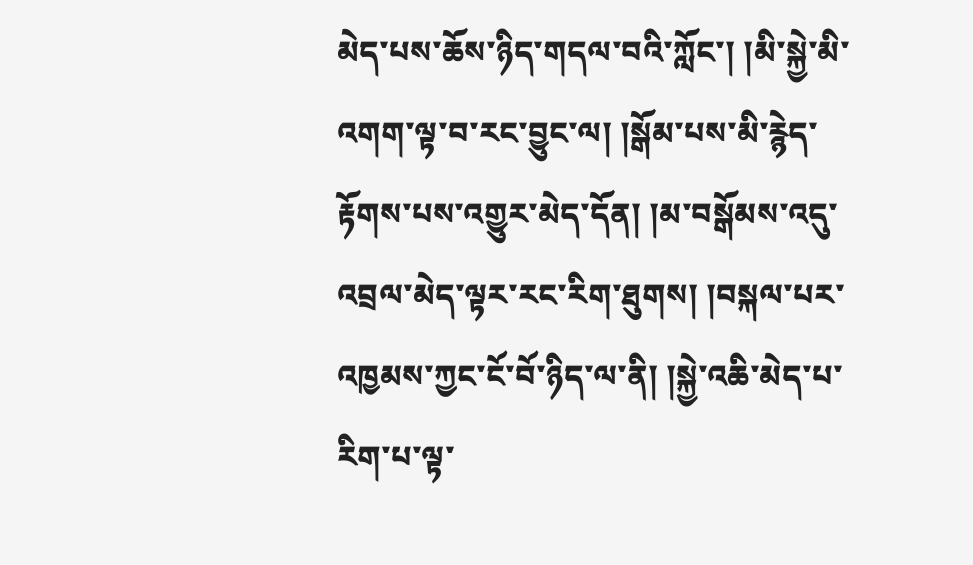མེད་པས་ཆོས་ཉིད་གདལ་བའི་ཀློང་། །མི་སྐྱེ་མི་འགག་ལྟ་བ་རང་བྱུང་ལ། །སྒོམ་པས་མི་རྙེད་རྟོགས་པས་འགྱུར་མེད་དོན། །མ་བསྒོམས་འདུ་འབྲལ་མེད་ལྟར་རང་རིག་ཐུགས། །བསྐལ་པར་འཁྱམས་ཀྱང་ངོ་བོ་ཉིད་ལ་ནི། །སྐྱེ་འཆི་མེད་པ་རིག་པ་ལྟ་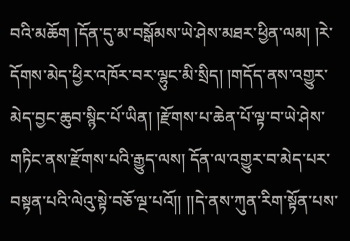བའི་མཆོག །དོན་དུ་མ་བསྒོམས་ཡེ་ཤེས་མཐར་ཕྱིན་ལམ། །རེ་དོགས་མེད་ཕྱིར་འཁོར་བར་ལྷུང་མི་སྲིད། །གདོད་ནས་འགྱུར་མེད་བྱང་ཆུབ་སྙིང་པོ་ཡིན། །རྫོགས་པ་ཆེན་པོ་ལྟ་བ་ཡེ་ཤེས་གཏིང་ནས་རྫོགས་པའི་རྒྱུད་ལས། དོན་ལ་འགྱུར་བ་མེད་པར་བསྟན་པའི་ལེའུ་སྟེ་བཅོ་ལྔ་པའོ།། །།དེ་ནས་ཀུན་རིག་སྟོན་པས་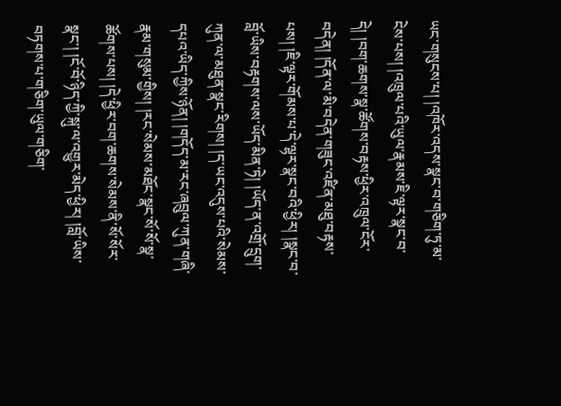ཡང་གསུངས་པ། །འཁོར་འདས་སྣང་བ་གཅིག་ཏུ་མ་ངེས་པས། །འཁྲུལ་པའི་ཡུལ་རྣམས་ཇི་ལྟར་སྣང་བ་དེ། །བག་ཆགས་སྣ་ཚོགས་བརྟས་ཕྱིར་འཁྲུལ་ངོར་བདེན། །དོན་ལ་མི་བདེན་གཟུང་འཛིན་མཐུ་བརྟས་པས། །ཇི་ལྟར་གོམས་པ་དེ་ལྷར་སྣང་བའི་ཕྱིར། །སྣང་བ་བློ་ཡིས་བརྟགས་ལས་ཡོད་མིན་ཏེ། །ཡོད་ན་འགྲོ་དྲུག་ཀུན་ལ་མཐུན་སྣང་རིགས། །ད་ཡང་འདུས་པའི་སེམས་དཔའ་ཡིད་ཀྱིས་ཉོན། །གདོད་མ་རང་ཞབྲུལ་ཀུན་གཞི་རྣམ་གསུམ་གྱིས། །རང་སེམས་མཐོང་སྣང་སོ་སོ་སྣ་ཚོགས་པས། །དེ་ཕྱིར་བག་ཆགས་སེམས་ནི་སོ་སོར་སྣང་། །ངོ་བོ་ཉིད་ཀྱི་སྐུ་ལ་འགྱུར་མེད་ཕྱིར། །བློ་ཡིས་བཏགས་པ་གཅིག་ཡུལ་གཅིག་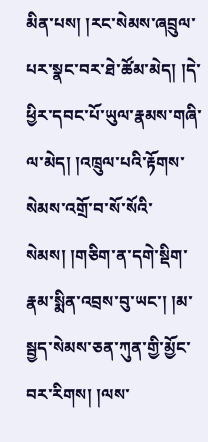མིན་པས། །རང་སེམས་ཞབྲུལ་པར་སྣང་བར་ཐེ་ཚོམ་མེད། །དེ་ཕྱིར་དབང་པོ་ཡུལ་རྣམས་གཞི་ལ་མེད། །འཁྲུལ་པའི་རྟོགས་སེམས་འགྲོ་བ་སོ་སོའི་སེམས། །གཅིག་ན་དགེ་སྡིག་རྣམ་སྨིན་འབྲས་བུ་ཡང་། །མ་སྦྱད་སེམས་ཅན་ཀུན་གྱི་མྱོང་བར་རིགས། །ལས་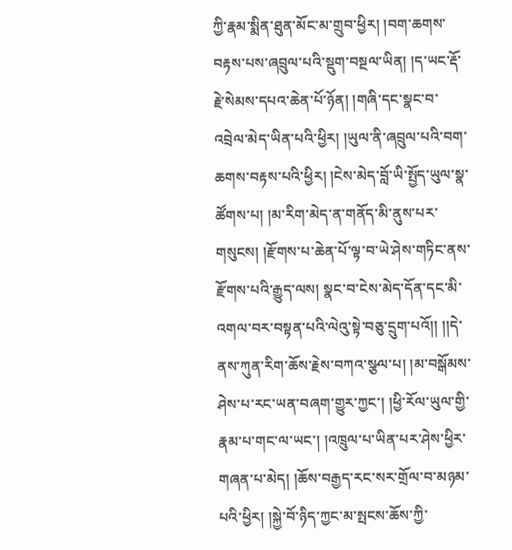ཀྱི་རྣམ་སྨིན་ཐུན་མོང་མ་གྲུབ་ཕྱིར། །བག་ཆགས་བརྟས་པས་ཞབྲུལ་པའི་སྡུག་བསྔལ་ཡིན། །ད་ཡང་རྡོ་རྗེ་སེམས་དཔའ་ཆེན་པོ་ཉོན། །གཞི་དང་སྣང་བ་འབྲེལ་མེད་ཡིན་པའི་ཕྱིར། །ཡུལ་ནི་ཞབྲུལ་པའི་བག་ཆགས་བརྟས་པའི་ཕྱིར། །ངེས་མེད་བློ་ཡི་སྤྱོད་ཡུལ་སྣ་ཚོགས་པ། །མ་རིག་མེད་ན་གནོད་མི་ནུས་པར་གསུངས། །རྫོགས་པ་ཆེན་པོ་ལྟ་བ་ཡེ་ཤེས་གཏིང་ནས་རྫོགས་པའི་རྒྱུད་ལས། སྣང་བ་ངེས་མེད་དོན་དང་མི་འགལ་བར་བསྟན་པའི་ལེའུ་སྟེ་བཅུ་དྲུག་པའོ།། །།དེ་ནས་ཀུན་རིག་ཆོས་རྗེས་བཀའ་སྩལ་པ། །མ་བསྒོམས་ཤེས་པ་རང་ཡན་བཞག་གྱུར་ཀྱང་། །ཕྱི་རོལ་ཡུལ་གྱི་རྣམ་པ་གང་ལ་ཡང་། །འཁྲུལ་པ་ཡིན་པར་ཤེས་ཕྱིར་གཞན་པ་མེད། །ཆོས་བརྒྱད་རང་སར་གྲོལ་བ་མཉམ་པའི་ཕྱིར། །སྐྱེ་བོ་ཉིད་ཀྱང་མ་སྤངས་ཆོས་ཀྱི་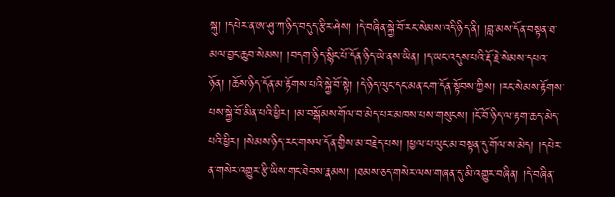སྐུ། །དཔེར་ན་ཨ་ཤུ་ཀ་ཉིད་བདུད་རྩིར་ཤེས། །དེ་བཞིན་སྐྱེ་བོ་རང་སེམས་འདི་ཉིད་ནི། །བླ་མས་དོན་བསྟན་ཐ་མལ་བྱང་ཆུབ་སེམས། །བདག་ཉིད་སྙིང་པོ་དོན་ཉིད་ཡེ་ནས་ཡིན། །ད་ཡང་འདུས་པའི་རྡོ་རྗེ་སེམས་དཔའ་ཉོན། །ཆོས་ཉིད་དོན་མ་རྟོགས་པའི་སྐྱེ་བོ་སྟེ། །དེ་ཉིད་ལུང་དང་མན་ངག་དོན་སྟོབས་ཀྱིས། །རང་སེམས་རྟོགས་པས་སྐྱེ་བོ་མིན་པའི་ཕྱིར། །མ་བསྒོམས་གོལ་བ་མེད་པར་མཁས་པས་གསུངས། །ངོ་བོ་ཉིད་ལ་རྟག་ཆད་མེད་པའི་ཕྱིར། །སེམས་ཉིད་རང་གསལ་དོན་གྱིས་མ་བརྗེད་པས། །ཕྱལ་པ་ལུང་མ་བསྟན་དུ་གོལ་ས་མེད། །དཔེར་ན་གསེར་འགྱུར་རྩི་ཡིས་གང་ཐེབས་རྣམས། །ཐམས་ཅད་གསེར་ལས་གཞན་དུ་མི་འགྱུར་བཞིན། །དེ་བཞིན་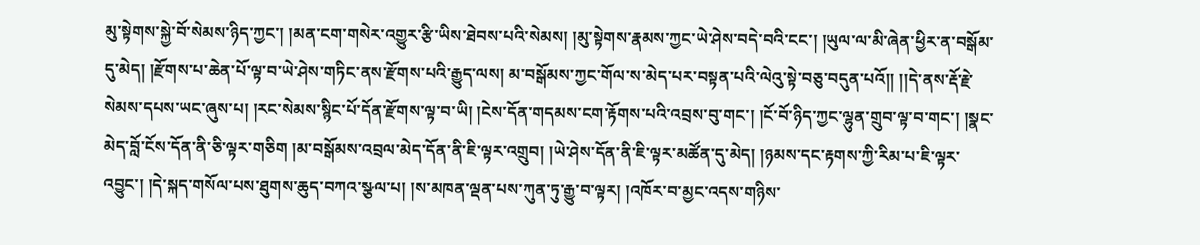མུ་སྟེགས་སྐྱེ་བོ་སེམས་ཉིད་ཀྱང་། །མན་ངག་གསེར་འགྱུར་རྩི་ཡིས་ཐེབས་པའི་སེམས། །མུ་སྟེགས་རྣམས་ཀྱང་ཡེ་ཤེས་བདེ་བའི་ངང་། །ཡུལ་ལ་མི་ཞེན་ཕྱིར་ན་བསྒོམ་དུ་མེད། །རྫོགས་པ་ཆེན་པོ་ལྟ་བ་ཡེ་ཤེས་གཏིང་ནས་རྫོགས་པའི་རྒྱུད་ལས། མ་བསྒོམས་ཀྱང་གོལ་ས་མེད་པར་བསྟན་པའི་ལེའུ་སྟེ་བཅུ་བདུན་པའོ།། །།དེ་ནས་རྡོ་རྗེ་སེམས་དཔས་ཡང་ཞུས་པ། །རང་སེམས་སྙིང་པོ་དོན་རྫོགས་ལྟ་བ་ཡི། །ངེས་དོན་གདམས་ངག་རྟོགས་པའི་འབྲས་བུ་གང་། །ངོ་བོ་ཉིད་ཀྱང་ལྷུན་གྲུབ་ལྟ་བ་གང་། །སྣང་མེད་བློ་ངོས་དོན་ནི་ཅི་ལྟར་གཅིག །མ་བསྒོམས་འབྲལ་མེད་དོན་ནི་ཇི་ལྟར་འགྲུབ། །ཡེ་ཤེས་དོན་ནི་ཇི་ལྟར་མཚོན་དུ་མེད། །ཉམས་དང་རྟགས་ཀྱི་རིམ་པ་ཇི་ལྟར་འབྱུང་། །དེ་སྐད་གསོལ་པས་ཐུགས་ཆུད་བཀའ་སྩལ་པ། །ས་མཁན་ལྡན་པས་ཀུན་ཏུ་རྒྱུ་བ་ལྟར། །འཁོར་བ་མྱང་འདས་གཉིས་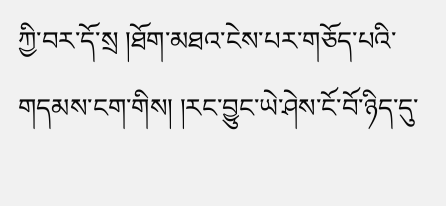ཀྱི་བར་དོ་སྲ །ཐོག་མཐའ་ངེས་པར་གཅོད་པའི་གདམས་ངག་གིས། །རང་བྱུང་ཡེ་ཤེས་ངོ་བོ་ཉིད་དུ་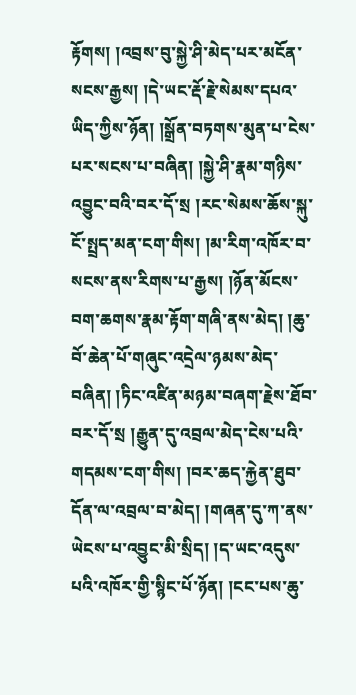རྟོགས། །འབྲས་བུ་སྐྱེ་ཤི་མེད་པར་མངོན་སངས་རྒྱས། །དེ་ཡང་རྡོ་རྗེ་སེམས་དཔའ་ཡིད་ཀྱིས་ཉོན། །སྒྲོན་བཏགས་མུན་པ་ངེས་པར་སངས་པ་བཞིན། །སྐྱེ་ཤི་རྣམ་གཉིས་འབྱུང་བའི་བར་དོ་སྲ །རང་སེམས་ཆོས་སྐུ་ངོ་སྤྲད་མན་ངག་གིས། །མ་རིག་འཁོར་བ་སངས་ནས་རིགས་པ་རྒྱས། །ཉོན་མོངས་བག་ཆགས་རྣམ་རྟོག་གཞི་ནས་མེད། །ཆུ་བོ་ཆེན་པོ་གཞུང་འདྲེལ་ཉམས་མེད་བཞིན། །ཏིང་འཛིན་མཉམ་བཞག་རྗེས་ཐོབ་བར་དོ་སྲ །རྒྱུན་དུ་འབྲལ་མེད་ངེས་པའི་གདམས་ངག་གིས། །བར་ཆད་རྐྱེན་ཐུབ་དོན་ལ་འབྲལ་བ་མེད། །གཞན་དུ་ཀ་ནས་ཡེངས་པ་འབྱུང་མི་སྲིད། །ད་ཡང་འདུས་པའི་འཁོར་གྱི་སྙིང་པོ་ཉོན། །ངང་པས་ཆུ་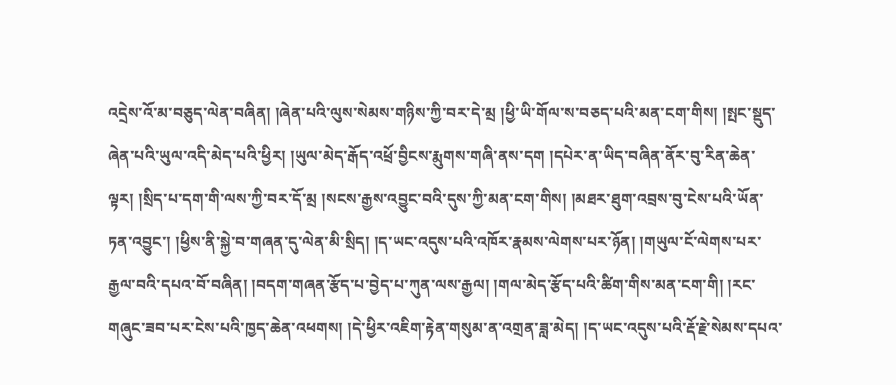འདྲེས་འོ་མ་བཅུད་ལེན་བཞིན། །ཞེན་པའི་ལུས་སེམས་གཉིས་ཀྱི་བར་དེ་མྲ །ཕྱི་ཡི་གོལ་ས་བཅད་པའི་མན་ངག་གིས། །སྤང་སྡུད་ཞེན་པའི་ཡུལ་འདི་མེད་པའི་ཕྱིར། །ཡུལ་མེད་རྒོད་འཕྲོ་བྱིངས་རྨུགས་གཞི་ནས་དག །དཔེར་ན་ཡིད་བཞིན་ནོར་བུ་རིན་ཆེན་ལྟར། །སྲིད་པ་དག་གི་ལས་ཀྱི་བར་དོ་མྲ །སངས་རྒྱས་འབྱུང་བའི་དུས་ཀྱི་མན་ངག་གིས། །མཐར་ཐུག་འབྲས་བུ་ངེས་པའི་ཡོན་ཏན་འབྱུང་། །ཕྱིས་ནི་སྐྱེ་བ་གཞན་དུ་ལེན་མི་སྲིད། །ད་ཡང་འདུས་པའི་འཁོར་རྣམས་ལེགས་པར་ཉོན། །གཡུལ་ངོ་ལེགས་པར་རྒྱལ་བའི་དཔའ་བོ་བཞིན། །བདག་གཞན་རྩོད་པ་བྱེད་པ་ཀུན་ལས་རྒྱལ། །གལ་མེད་རྩོད་པའི་ཚིག་གིས་མན་ངག་གི། །རང་གཞུང་ཟབ་པར་ངེས་པའི་ཁྱད་ཆེན་འཕགས། །དེ་ཕྱིར་འཇིག་རྟེན་གསུམ་ན་འགྲན་ཟླ་མེད། །ད་ཡང་འདུས་པའི་རྡོ་རྗེ་སེམས་དཔའ་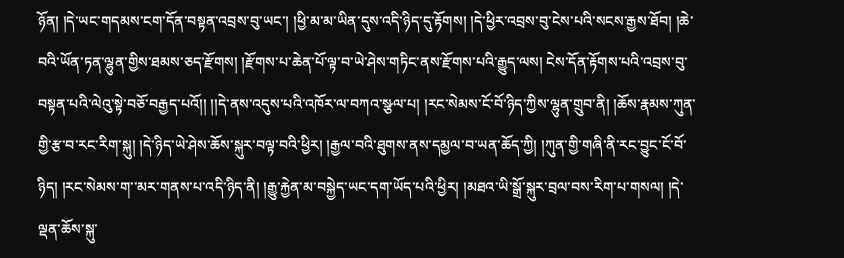ཉོན། །དེ་ཡང་གདམས་ངག་དོན་བསྟན་འབྲས་བུ་ཡང་། །ཕྱི་མ་མ་ཡིན་དུས་འདི་ཉིད་དུ་རྟོགས། །དེ་ཕྱིར་འབྲས་བུ་ངེས་པའི་སངས་རྒྱས་ཐོབ། །ཆེ་བའི་ཡོན་ཏན་ལྷུན་གྱིས་ཐམས་ཅད་རྫོགས། །རྫོགས་པ་ཆེན་པོ་ལྟ་བ་ཡེ་ཤེས་གཏིང་ནས་རྫོགས་པའི་རྒྱུད་ལས། ངེས་དོན་རྟོགས་པའི་འབྲས་བུ་བསྟན་པའི་ལེའུ་སྟེ་བཅོ་བརྒྱད་པའོ།། །།དེ་ནས་འདུས་པའི་འཁོར་ལ་བཀའ་སྩལ་པ། །རང་སེམས་ངོ་བོ་ཉིད་ཀྱིས་ལྷུན་གྲུབ་ནི། །ཆོས་རྣམས་ཀུན་གྱི་རྩ་བ་རང་རིག་སྐུ། །དེ་ཉིད་ཡེ་ཤེས་ཆོས་སྐུར་བལྟ་བའི་ཕྱིར། །རྒྱལ་བའི་ཐུགས་ནས་དམྱལ་བ་ཡན་ཆོད་ཀྱི། །ཀུན་གྱི་གཞི་ནི་རང་བྱུང་ངོ་བོ་ཉིད། །རང་སེམས་ག་་མར་གནས་པ་འདི་ཉིད་ནི། །རྒྱུ་རྐྱེན་མ་བསྐྱེད་ཡང་དག་ཡོད་པའི་ཕྱིར། །མཐའ་ཡི་སྒྲོ་སྐུར་བྲལ་བས་རིག་པ་གསལ། །དེ་ལྡན་ཆོས་སྐུ་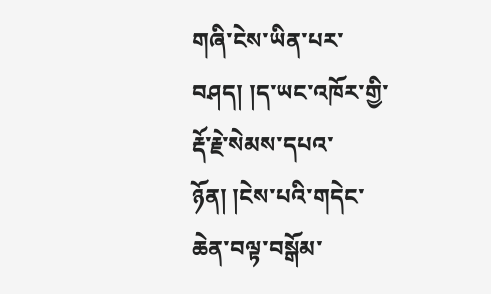གཞི་ངེས་ཡིན་པར་བཤད། །ད་ཡང་འཁོར་གྱི་རྡོ་རྗེ་སེམས་དཔའ་ཉོན། །ངེས་པའི་གདེང་ཆེན་བལྟ་བསྒོམ་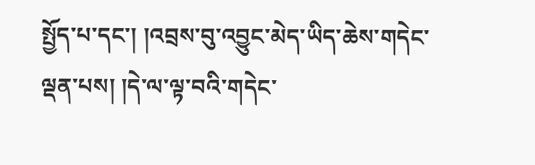སྤྱོད་པ་དང་། །འབྲས་བུ་འབྱུང་མེད་ཡིད་ཆེས་གདེང་ལྡན་པས། །དེ་ལ་ལྟ་བའི་གདེང་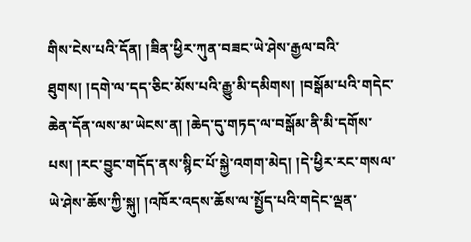གིས་ངེས་པའི་དོན། །ཟིན་ཕྱིར་ཀུན་བཟང་ཡེ་ཤེས་རྒྱལ་བའི་ཐུགས། །དགེ་ལ་དད་ཅིང་མོས་པའི་རྒྱུ་མི་དམིགས། །བསྒོམ་པའི་གདེང་ཆེན་དོན་ལས་མ་ཡེངས་ན། །ཆེད་དུ་གཏད་ལ་བསྒོམ་ནི་མི་དགོས་པས། །རང་བྱུང་གདོད་ནས་སྙིང་པོ་སྐྱེ་འགག་མེད། །དེ་ཕྱིར་རང་གསལ་ཡེ་ཤེས་ཆོས་ཀྱི་སྐུ། །འཁོར་འདས་ཆོས་ལ་སྤྱོད་པའི་གདེང་ལྡན་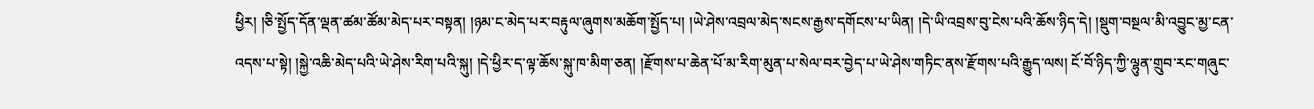ཕྱིར། །ཅི་སྤྱོད་དོན་ལྡན་ཚམ་ཚོམ་མེད་པར་བསྟན། །ཉམ་ང་མེད་པར་བརྟུལ་ཞུགས་མཆོག་སྤྱོད་པ། །ཡེ་ཤེས་འབྲལ་མེད་སངས་རྒྱས་དགོངས་པ་ཡིན། །དེ་ཡི་འབྲས་བུ་ངེས་པའི་ཆོས་ཉིད་དེ། །སྡུག་བསྔལ་མི་འབྱུང་མྱ་ངན་འདས་པ་སྟེ། །སྐྱེ་འཆི་མེད་པའི་ཡེ་ཤེས་རིག་པའི་སྐུ། །དེ་ཕྱིར་ད་ལྟ་ཆོས་སྐུ་ཁ་མིག་ཅན། །རྫོགས་པ་ཆེན་པོ་མ་རིག་མུན་པ་སེལ་བར་བྱེད་པ་ཡེ་ཤེས་གཏིང་ནས་རྫོགས་པའི་རྒྱུད་ལས། ངོ་བོ་ཉིད་ཀྱི་ལྷུན་གྲུབ་རང་གཞུང་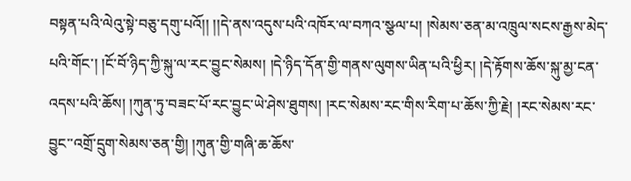བསྟན་པའི་ལེའུ་སྟེ་བཅུ་དགུ་པའོ།། །།དེ་ནས་འདུས་པའི་འཁོར་ལ་བཀའ་སྩལ་པ། །སེམས་ཅན་མ་འཁྲུལ་སངས་རྒྱས་མེད་པའི་གོང་། །ངོ་བོ་ཉིད་ཀྱི་སྐུ་ལ་རང་བྱུང་སེམས། །དེ་ཉིད་དོན་གྱི་གནས་ལུགས་ཡིན་པའི་ཕྱིར། །དེ་རྟོགས་ཆོས་སྐུ་མྱ་ངན་འདས་པའི་ཆོས། །ཀུན་ཏུ་བཟང་པོ་རང་བྱུང་ཡེ་ཤེས་ཐུགས། །རང་སེམས་རང་གིས་རིག་པ་ཆོས་ཀྱི་རྗེ། །རང་སེམས་རང་བྱུང་་འགྲོ་དྲུག་སེམས་ཅན་གྱི། །ཀུན་གྱི་གཞི་ཆ་ཆོས་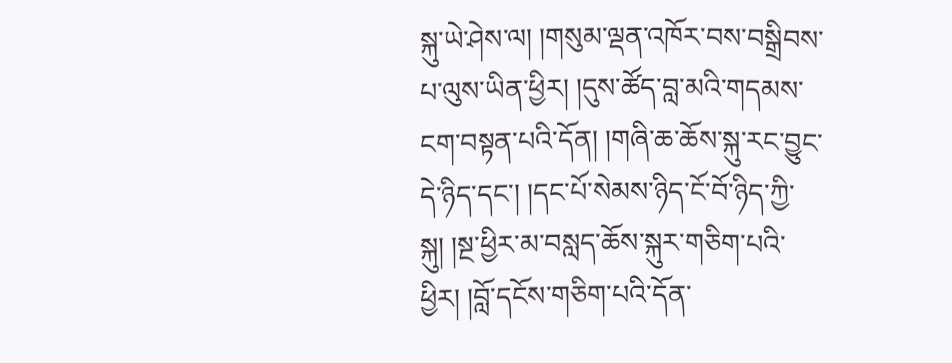སྐུ་ཡེ་ཤེས་ལ། །གསུམ་ལྡན་འཁོར་བས་བསྒྲིབས་པ་ལུས་ཡིན་ཕྱིར། །དུས་ཚོད་བླ་མའི་གདམས་ངག་བསྟན་པའི་དོན། །གཞི་ཆ་ཆོས་སྐུ་རང་བྱུང་དེ་ཉིད་དང་། །དང་པོ་སེམས་ཉིད་ངོ་བོ་ཉིད་ཀྱི་སྐུ། །སྔ་ཕྱིར་མ་བསླད་ཆོས་སྐུར་གཅིག་པའི་ཕྱིར། །བློ་དངོས་གཅིག་པའི་དོན་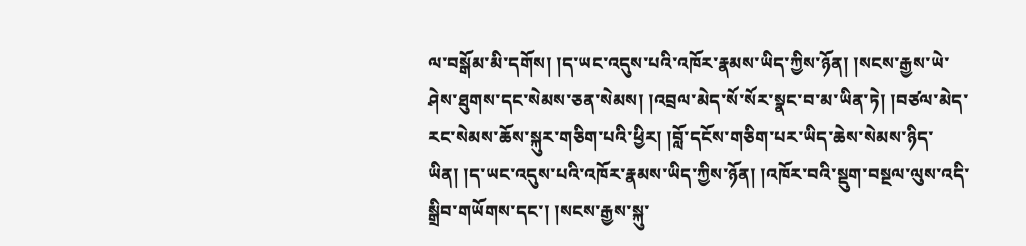ལ་བསྒོམ་མི་དགོས། །ད་ཡང་འདུས་པའི་འཁོར་རྣམས་ཡིད་ཀྱིས་ཉོན། །སངས་རྒྱས་ཡེ་ཤེས་ཐུགས་དང་སེམས་ཅན་སེམས། །འབྲལ་མེད་སོ་སོར་སྣང་བ་མ་ཡིན་ཏེ། །བཙལ་མེད་རང་སེམས་ཆོས་སྐུར་གཅིག་པའི་ཕྱིར། །བློ་དངོས་གཅིག་པར་ཡིད་ཆེས་སེམས་ཉིད་ཡིན། །ད་ཡང་འདུས་པའི་འཁོར་རྣམས་ཡིད་ཀྱིས་ཉོན། །འཁོར་བའི་སྡུག་བསྔལ་ལུས་འདི་སྒྲིབ་གཡོགས་དང་། །སངས་རྒྱས་སྐུ་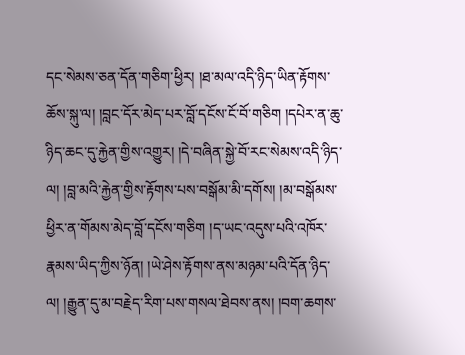དང་སེམས་ཅན་དོན་གཅིག་ཕྱིར། །ཐ་མལ་འདི་ཉིད་ཡིན་རྟོགས་ཆོས་སྐུ་ལ། །བླང་དོར་མེད་པར་བློ་དངོས་ངོ་བོ་གཅིག །དཔེར་ན་ཆུ་ཉིད་ཆང་དུ་རྐྱེན་གྱིས་འགྱུར། །དེ་བཞིན་སྐྱེ་བོ་རང་སེམས་འདི་ཉིད་ལ། །བླ་མའི་རྐྱེན་གྱིས་རྟོགས་པས་བསྒོམ་མི་དགོས། །མ་བསྒོམས་ཕྱིར་ན་གོམས་མེད་བློ་དངོས་གཅིག །ད་ཡང་འདུས་པའི་འཁོར་རྣམས་ཡིད་ཀྱིས་ཉོན། །ཡེ་ཤེས་རྟོགས་ནས་མཉམ་པའི་དོན་ཉིད་ལ། །རྒྱུན་དུ་མ་བརྗེད་རིག་པས་གསལ་ཐེབས་ནས། །བག་ཆགས་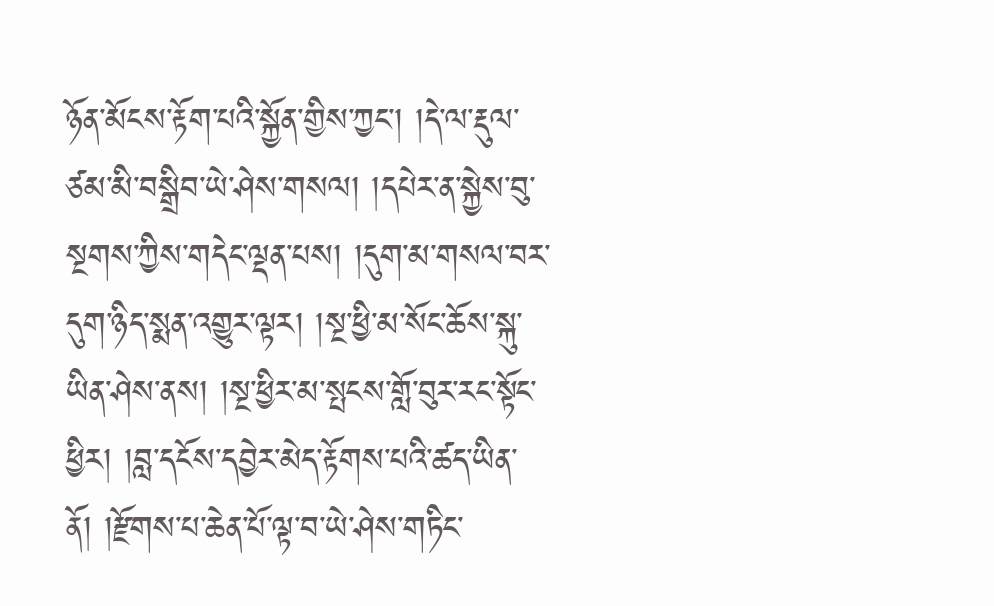ཉོན་མོངས་རྟོག་པའི་སྐྱོན་གྱིས་ཀྱང་། །དེ་ལ་རྡུལ་ཙམ་མི་བསྒྲིབ་ཡེ་ཤེས་གསལ། །དཔེར་ན་སྐྱེས་བུ་སྔགས་ཀྱིས་གདེང་ལྡན་པས། །དུག་མ་གསལ་བར་དུག་ཉིད་སྨན་འགྱུར་ལྟར། །སྔ་ཕྱི་མ་སོང་ཆོས་སྐུ་ཡིན་ཤེས་ནས། །སྔ་ཕྱིར་མ་སྤངས་གློ་བུར་རང་སྟོང་ཕྱིར། །བླ་དངོས་དབྱེར་མེད་རྟོགས་པའི་ཚད་ཡིན་ནོ། །རྫོགས་པ་ཆེན་པོ་ལྟ་བ་ཡེ་ཤེས་གཏིང་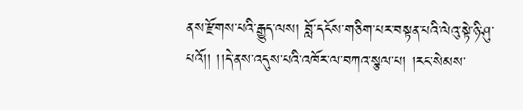ནས་རྫོགས་པའི་རྒྱུད་ལས། བློ་དངོས་གཅིག་པར་བསྟན་པའི་ལེའུ་སྟེ་ཉི་ཤུ་པའོ།། །།དེ་ནས་འདུས་པའི་འཁོར་ལ་བཀའ་སྩལ་པ། །རང་སེམས་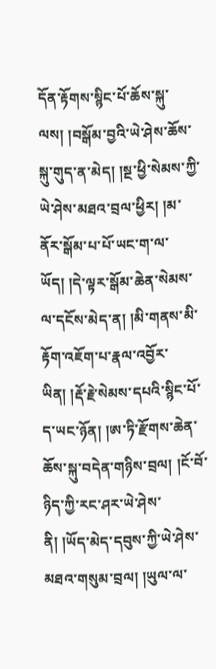དོན་རྟོགས་སྙིང་པོ་ཆོས་སྐུ་ལས། །བསྒོམ་བྱའི་ཡེ་ཤེས་ཆོས་སྐུ་གུད་ན་མེད། །སྔ་ཕྱི་སེམས་ཀྱི་ཡེ་ཤེས་མཐའ་བྲལ་ཕྱིར། །མ་ནོར་སྒོམ་པ་པོ་ཡང་ག་ལ་ཡོད། །དེ་ལྟར་སྒོམ་ཆེན་སེམས་ལ་དངོས་མེད་ན། །མི་གནས་མི་རྟོག་འཇོག་པ་རྣལ་འབྱོར་ཡིན། །རྡོ་རྗེ་སེམས་དཔའི་སྙིང་པོ་ད་ཡང་ཉོན། །ཨ་ཏི་རྫོགས་ཆེན་ཆོས་སྐུ་བདེན་གཉིས་བྲལ། །ངོ་བོ་ཉིད་ཀྱི་རང་ཤར་ཡེ་ཤེས་ནི། །ཡོད་མེད་དབུས་ཀྱི་ཡེ་ཤེས་མཐའ་གསུམ་བྲལ། །ཡུལ་ལ་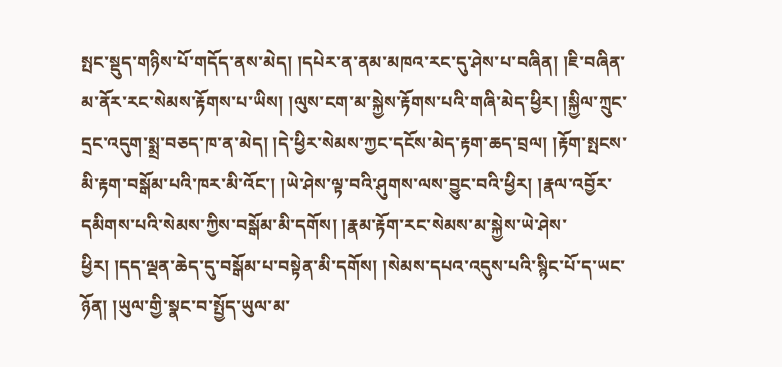སྤང་སྡུད་གཉིས་པོ་གདོད་ནས་མེད། །དཔེར་ན་ནམ་མཁའ་རང་དུ་ཤེས་པ་བཞིན། །ཇི་བཞིན་མ་ནོར་རང་སེམས་རྟོགས་པ་ཡིས། །ལུས་ངག་མ་སྐྱེས་རྟོགས་པའི་གཞི་མེད་ཕྱིར། །སྐྱིལ་ཀྲུང་དྲང་འདུག་སྨྲ་བཅད་ཁ་ན་མེད། །དེ་ཕྱིར་སེམས་ཀྱང་དངོས་མེད་རྟག་ཆད་བྲལ། །རྟོག་སྤངས་མི་རྟག་བསྒོམ་པའི་ཁར་མི་འོང་། །ཡེ་ཤེས་ལྟ་བའི་ཤུགས་ལས་བྱུང་བའི་ཕྱིར། །རྣལ་འབྱོར་དམིགས་པའི་སེམས་ཀྱིས་བསྒོམ་མི་དགོས། །རྣམ་རྟོག་རང་སེམས་མ་སྐྱེས་ཡེ་ཤེས་ཕྱིར། །དད་ལྡན་ཆེད་དུ་བསྒོམ་པ་བསྟེན་མི་དགོས། །སེམས་དཔའ་འདུས་པའི་སྙིང་པོ་ད་ཡང་ཉོན། །ཡུལ་གྱི་སྣང་བ་སྤྱོད་ཡུལ་མ་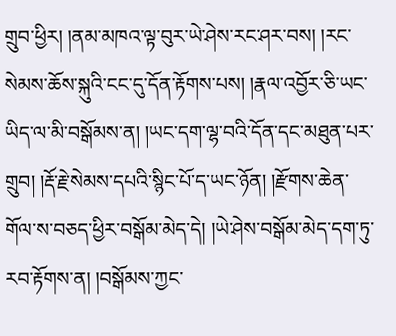གྲུབ་ཕྱིར། །ནམ་མཁའ་ལྟ་བུར་ཡེ་ཤེས་རང་ཤར་བས། །རང་སེམས་ཆོས་སྐུའི་ངང་དུ་དོན་རྟོགས་པས། །རྣལ་འབྱོར་ཅི་ཡང་ཡིད་ལ་མི་བསྒོམས་ན། །ཡང་དག་ལྷ་བའི་དོན་དང་མཐུན་པར་གྲུབ། །རྡོ་རྗེ་སེམས་དཔའི་སྙིང་པོ་ད་ཡང་ཉོན། །རྫོགས་ཆེན་གོལ་ས་བཅད་ཕྱིར་བསྒོམ་མེད་དེ། །ཡེ་ཤེས་བསྒོམ་མེད་དག་ཏུ་རབ་རྟོགས་ན། །བསྒོམས་ཀྱང་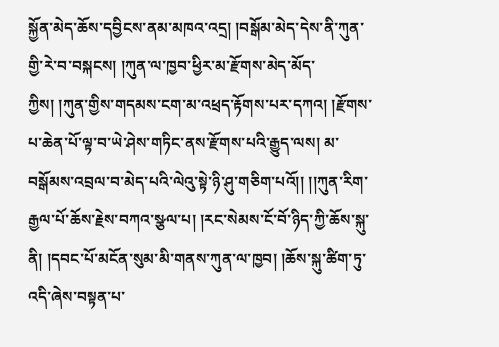སྐྱོན་མེད་ཆོས་དབྱིངས་ནམ་མཁའ་འདྲ། །བསྒོམ་མེད་དེས་ནི་ཀུན་གྱི་རེ་བ་བསྐངས། །ཀུན་ལ་ཁྱབ་ཕྱིར་མ་རྫོགས་མེད་མོད་ཀྱིས། །ཀུན་གྱིས་གདམས་ངག་མ་འཕྲད་རྟོགས་པར་དཀའ། །རྫོགས་པ་ཆེན་པོ་ལྟ་བ་ཡེ་ཤེས་གཏིང་ནས་རྫོགས་པའི་རྒྱུད་ལས། མ་བསྒོམས་འབྲལ་བ་མེད་པའི་ལེའུ་སྟེ་ཉི་ཤུ་གཅིག་པའོ།། །།ཀུན་རིག་རྒྱལ་པོ་ཆོས་རྗེས་བཀའ་སྩལ་པ། །རང་སེམས་ངོ་བོ་ཉིད་ཀྱི་ཆོས་སྐུ་ནི། །དབང་པོ་མངོན་སུམ་མི་གནས་ཀུན་ལ་ཁྱབ། །ཆོས་སྐུ་ཚིག་ཏུ་འདི་ཞེས་བསྟན་པ་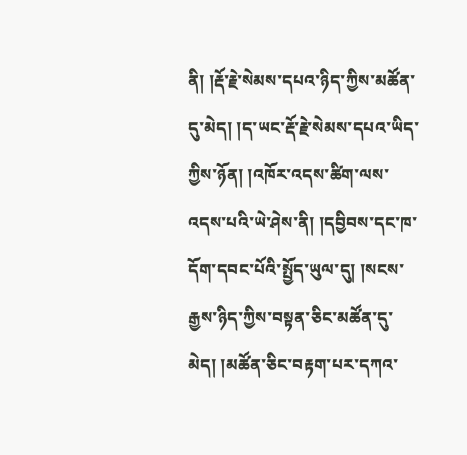ནི། །རྡོ་རྗེ་སེམས་དཔའ་ཉིད་ཀྱིས་མཚོན་དུ་མེད། །ད་ཡང་རྡོ་རྗེ་སེམས་དཔའ་ཡིད་ཀྱིས་ཉོན། །འཁོར་འདས་ཚིག་ལས་འདས་པའི་ཡེ་ཤེས་ནི། །དབྱིབས་དང་ཁ་དོག་དབང་པོའི་སྤྱོད་ཡུལ་དུ། །སངས་རྒྱས་ཉིད་ཀྱིས་བསྟན་ཅིང་མཚོན་དུ་མེད། །མཚོན་ཅིང་བརྟག་པར་དཀའ་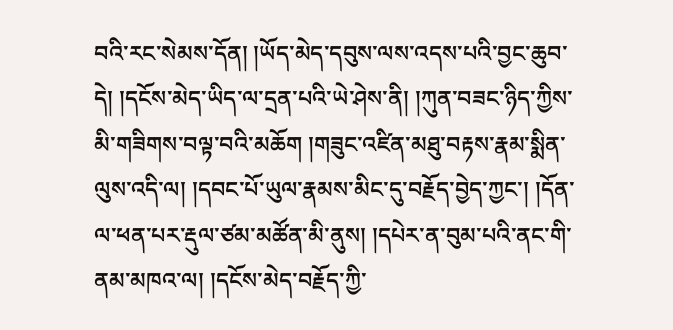བའི་རང་སེམས་དོན། །ཡོད་མེད་དབུས་ལས་འདས་པའི་བྱང་ཆུབ་དེ། །དངོས་མེད་ཡིད་ལ་དྲན་པའི་ཡེ་ཤེས་ནི། །ཀུན་བཟང་ཉིད་ཀྱིས་མི་གཟིགས་བལྟ་བའི་མཆོག །གཟུང་འཛིན་མཐུ་བརྟས་རྣམ་སྨིན་ལུས་འདི་ལ། །དབང་པོ་ཡུལ་རྣམས་མིང་དུ་བརྗོད་བྱེད་ཀྱང་། །དོན་ལ་ཕན་པར་རྡུལ་ཙམ་མཚོན་མི་ནུས། །དཔེར་ན་བུམ་པའི་ནང་གི་ནམ་མཁའ་ལ། །དངོས་མེད་བརྗོད་ཀྱི་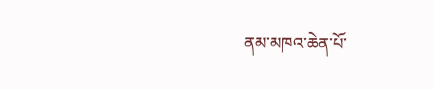ནམ་མཁའ་ཆེན་པོ་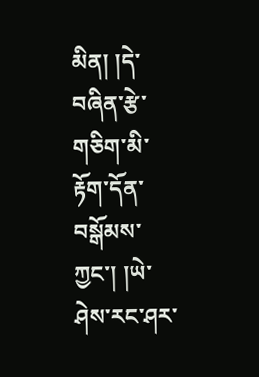མིན། །དེ་བཞིན་རྩེ་གཅིག་མི་རྟོག་དོན་བསྒོམས་ཀྱང་། །ཡེ་ཤེས་རང་ཤར་